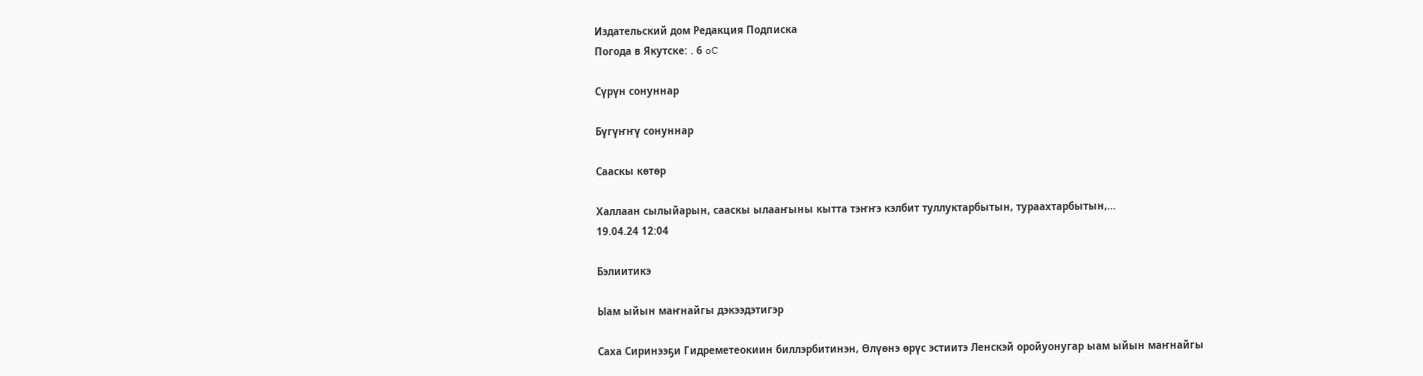Издательский дом Редакция Подписка
Погода в Якутске: . 6 oC

Сүрүн сонуннар

Бүгүҥҥү сонуннар

Сааскы көтөр

Халлаан сылыйарын, сааскы ылааҥыны кытта тэҥҥэ кэлбит туллуктарбытын, тураахтарбытын,…
19.04.24 12:04

Бэлиитикэ

Ыам ыйын маҥнайгы дэкээдэтигэр

Саха Сиринээҕи Гидреметеокиин биллэрбитинэн, Өлүөнэ өрүс эстиитэ Ленскэй оройуонугар ыам ыйын маҥнайгы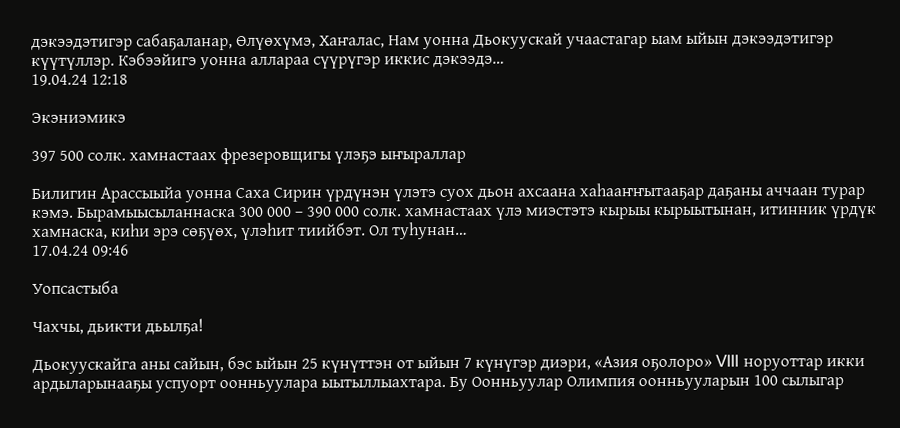дэкээдэтигэр сабаҕаланар, Өлүөхүмэ, Хаҥалас, Нам уонна Дьокуускай учаастагар ыам ыйын дэкээдэтигэр күүтүллэр. Кэбээйигэ уонна аллараа сүүрүгэр иккис дэкээдэ…
19.04.24 12:18

Экэниэмикэ

397 500 солк. хамнастаах фрезеровщигы үлэҕэ ыҥыраллар

Билигин Арассыыйа уонна Саха Сирин үрдүнэн үлэтэ суох дьон ахсаана хаһааҥҥытааҕар даҕаны аччаан турар кэмэ. Бырамыысыланнаска 300 000 – 390 000 солк. хамнастаах үлэ миэстэтэ кырыы кырыытынан, итинник үрдүк хамнаска, киһи эрэ сөҕүөх, үлэһит тиийбэт. Ол туһунан…
17.04.24 09:46

Уопсастыба

Чахчы, дьикти дьылҕа!

Дьокуускайга аны сайын, бэс ыйын 25 күнүттэн от ыйын 7 күнүгэр диэри, «Азия оҕолоро» VIII норуоттар икки ардыларынааҕы успуорт оонньуулара ыытыллыахтара. Бу Оонньуулар Олимпия оонньууларын 100 сылыгар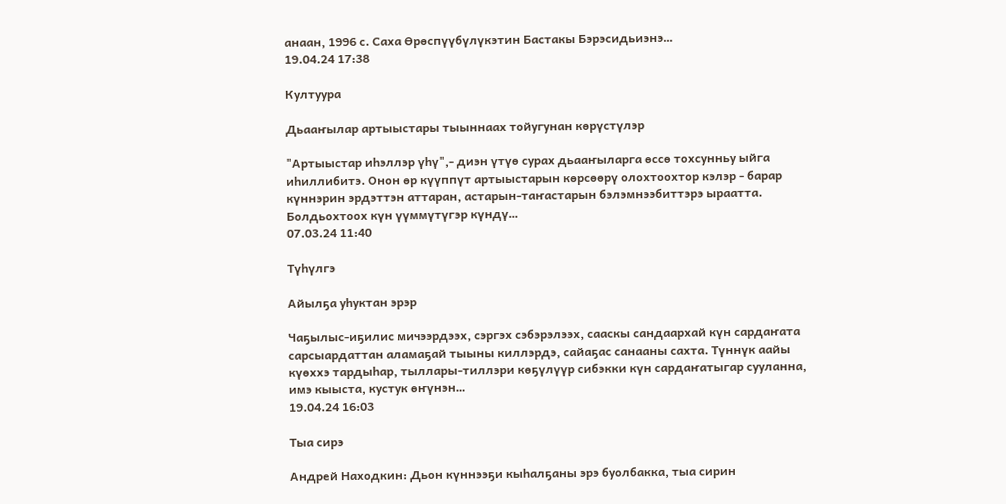анаан, 1996 с. Саха Өрөспүүбүлүкэтин Бастакы Бэрэсидьиэнэ…
19.04.24 17:38

Култуура

Дьааҥылар артыыстары тыыннаах тойугунан көрүстүлэр

"Артыыстар иhэллэр үhү",- диэн үтүө сурах дьааҥыларга өссө тохсунньу ыйга иhиллибитэ. Онон өр күүппүт артыыстарын көрсөөрү олохтоохтор кэлэр - барар күннэрин эрдэттэн аттаран, астарын-таҥастарын бэлэмнээбиттэрэ ыраатта. Болдьохтоох күн үүммүтүгэр күндү…
07.03.24 11:40

Түһүлгэ

Айылҕа уһуктан эрэр

Чаҕылыс-иҕилис мичээрдээх, сэргэх сэбэрэлээх, сааскы сандаархай күн сардаҥата сарсыардаттан аламаҕай тыыны киллэрдэ, сайаҕас санааны сахта. Түннүк аайы күөххэ тардыһар, тыллары-тиллэри көҕүлүүр сибэкки күн сардаҥатыгар сууланна, имэ кыыста, кустук өҥүнэн…
19.04.24 16:03

Тыа сирэ

Андрей Находкин: Дьон күннээҕи кыһалҕаны эрэ буолбакка, тыа сирин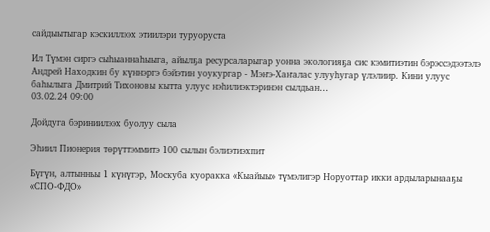сайдыытыгар кэскиллээх этиилэри туруоруста

Ил Түмэн сиргэ сыһыаннаһыыга, айылҕа ресурсаларыгар уонна экологияҕа сис кэмитиэтин бэрэссэдээтэлэ Андрей Находкин бу күннэргэ бэйэтин уоукургар - Мэҥэ-Хаҥалас улууһугар үлэлиир. Кини улуус баһылыга Дмитрий Тихоновы кытта улуус нэһилиэктэринэн сылдьан…
03.02.24 09:00

Дойдуга бэриниилээх буолуу сыла

Эһиил Пионерия төрүттэммитэ 100 сылын бэлиэтиэхпит

Бүгүн, алтынньы 1 күнүгэр, Москуба куоракка «Кыайыы» түмэлигэр Норуоттар икки ардыларынааҕы «СПО-ФДО»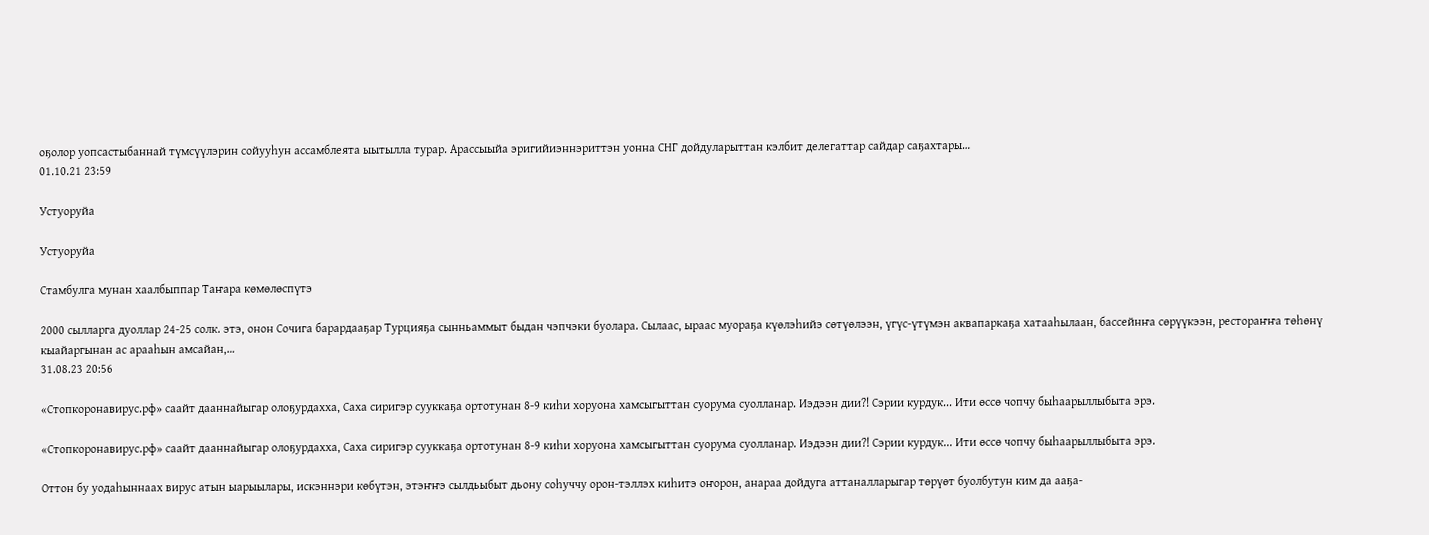оҕолор уопсастыбаннай түмсүүлэрин сойууһун ассамблеята ыытылла турар. Арассыыйа эригийиэннэриттэн уонна СНГ дойдуларыттан кэлбит делегаттар сайдар саҕахтары…
01.10.21 23:59

Устуоруйа

Устуоруйа

Стамбулга мунан хаалбыппар Таҥара көмөлөспүтэ

2000 сылларга дуоллар 24-25 солк. этэ, онон Сочига барардааҕар Турцияҕа сынньаммыт быдан чэпчэки буолара. Сылаас, ыраас муораҕа күөлэһийэ сөтүөлээн, үгүс-үтүмэн аквапаркаҕа хатааһылаан, бассейнҥа сөрүүкээн, рестораҥҥа төһөнү кыайаргынан ас арааһын амсайан,…
31.08.23 20:56

«Стопкоронавирус.рф» саайт дааннайыгар олоҕурдахха, Саха сиригэр сууккаҕа ортотунан 8-9 киһи хоруона хамсыгыттан суорума суолланар. Иэдээн дии?! Сэрии курдук... Ити өссө чопчу быһаарыллыбыта эрэ.

«Стопкоронавирус.рф» саайт дааннайыгар олоҕурдахха, Саха сиригэр сууккаҕа ортотунан 8-9 киһи хоруона хамсыгыттан суорума суолланар. Иэдээн дии?! Сэрии курдук... Ити өссө чопчу быһаарыллыбыта эрэ.

Оттон бу уодаһыннаах вирус атын ыарыылары, искэннэри көбүтэн, этэҥҥэ сылдьыбыт дьону соһуччу орон-тэллэх киһитэ оҥорон, анараа дойдуга аттаналларыгар төрүөт буолбутун ким да ааҕа-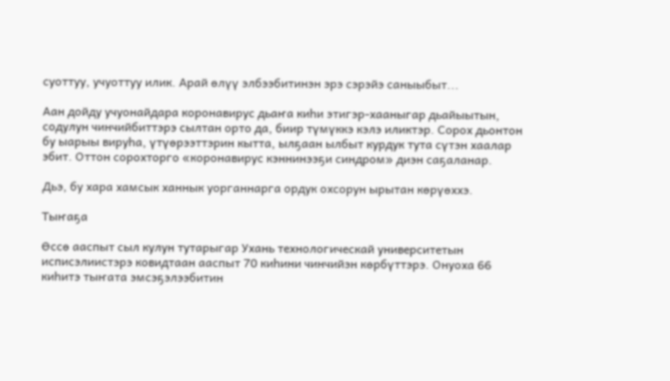суоттуу, учуоттуу илик. Арай өлүү элбээбитинэн эрэ сэрэйэ саныыбыт...

Аан дойду учуонайдара коронавирус дьаҥа киһи этигэр-хааныгар дьайыытын, содулун чинчийбиттэрэ сылтан орто да, биир түмүккэ кэлэ иликтэр. Сорох дьонтон бу ыарыы вируһа, үтүөрээттэрин кытта, ылҕаан ылбыт курдук тута сүтэн хаалар эбит. Оттон сорохторго «коронавирус кэннинээҕи синдром» диэн саҕаланар.

Дьэ, бу хара хамсык ханнык уорганнарга ордук охсорун ырытан көрүөххэ.

Тыҥаҕа

Өссө ааспыт сыл кулун тутарыгар Ухань технологическай университетын исписэлиистэрэ ковидтаан ааспыт 70 киһини чинчийэн көрбүттэрэ. Онуоха 66 киһитэ тыҥата эмсэҕэлээбитин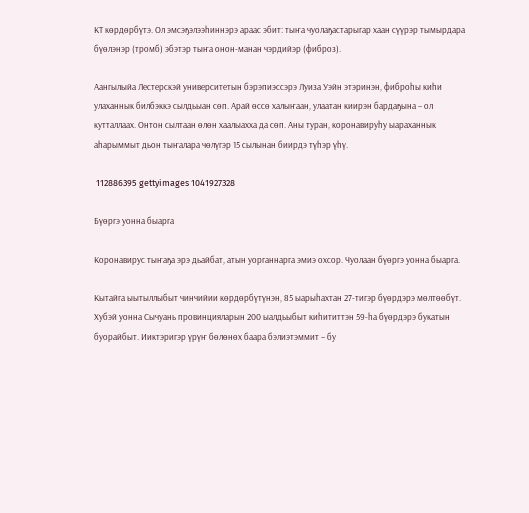КТ көрдөрбүтэ. Ол эмсэҕэлээһиннэрэ араас эбит: тыҥа чуолаҕастарыгар хаан сүүрэр тымырдара бүөлэнэр (тромб) эбэтэр тыҥа онон-манан чэрдийэр (фиброз).

Аангылыйа Лестерскэй университетын бэрэпиэссэрэ Луиза Уэйн этэринэн, фиброһы киһи улаханнык билбэккэ сылдьыан сөп. Арай өссө халыҥаан, улаатан киирэн бардаҕына – ол кутталлаах. Онтон сылтаан өлөн хаалыахха да сөп. Аны туран, коронавируһу ыараханнык аһарыммыт дьон тыҥалара чөлүгэр 15 сылынан биирдэ түһэр үһү.

 112886395 gettyimages 1041927328

Бүөргэ уонна быарга

Коронавирус тыҥаҕа эрэ дьайбат, атын уорганнарга эмиэ охсор. Чуолаан бүөргэ уонна быарга.

Кытайга ыытыллыбыт чинчийии көрдөрбүтүнэн, 85 ыарыһахтан 27-тигэр бүөрдэрэ мөлтөөбүт. Хубэй уонна Сычуань провинцияларын 200 ыалдьыбыт киһититтэн 59-һа бүөрдэрэ букатын буорайбыт. Ииктэригэр үрүҥ бөлөнөх баара бэлиэтэммит – бу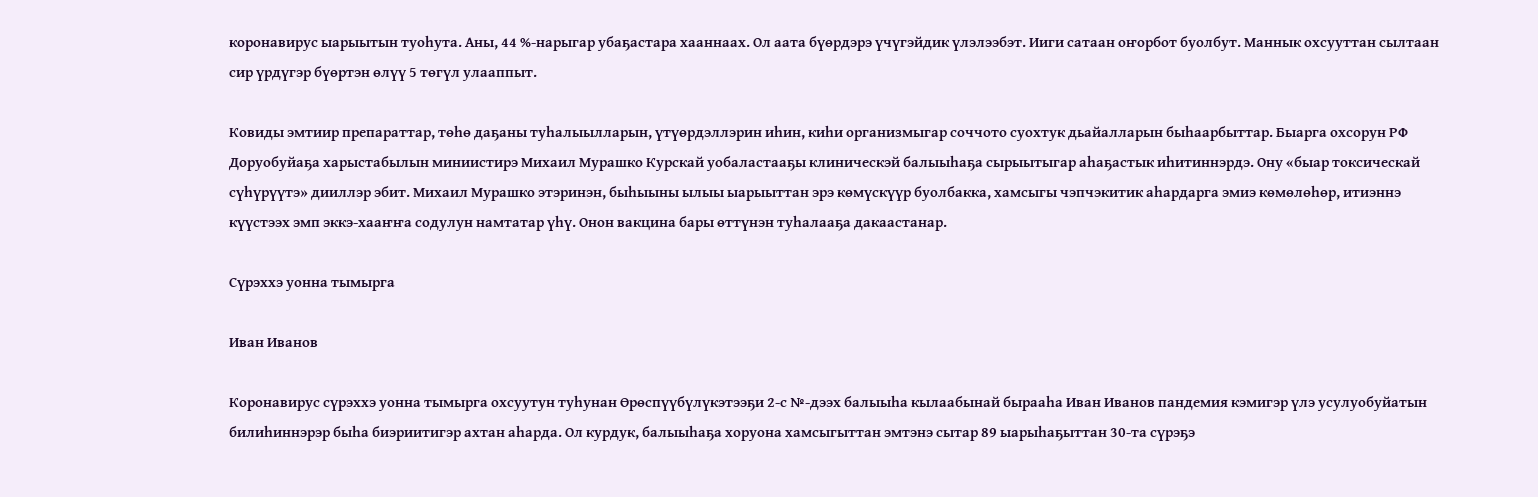коронавирус ыарыытын туоһута. Аны, 44 %-нарыгар убаҕастара хааннаах. Ол аата бүөрдэрэ үчүгэйдик үлэлээбэт. Ииги сатаан оҥорбот буолбут. Маннык охсууттан сылтаан сир үрдүгэр бүөртэн өлүү 5 төгүл улааппыт.

Ковиды эмтиир препараттар, төһө даҕаны туһалыылларын, үтүөрдэллэрин иһин, киһи организмыгар соччото суохтук дьайалларын быһаарбыттар. Быарга охсорун РФ Доруобуйаҕа харыстабылын миниистирэ Михаил Мурашко Курскай уобаластааҕы клиническэй балыыһаҕа сырыытыгар аһаҕастык иһитиннэрдэ. Ону «быар токсическай сүһүрүүтэ» дииллэр эбит. Михаил Мурашко этэринэн, быһыыны ылыы ыарыыттан эрэ көмүскүүр буолбакка, хамсыгы чэпчэкитик аһардарга эмиэ көмөлөһөр, итиэннэ күүстээх эмп эккэ-хааҥҥа содулун намтатар үһү. Онон вакцина бары өттүнэн туһалааҕа дакаастанар.

Сүрэххэ уонна тымырга

Иван Иванов

Коронавирус сүрэххэ уонна тымырга охсуутун туһунан Өрөспүүбүлүкэтээҕи 2-с №-дээх балыыһа кылаабынай бырааһа Иван Иванов пандемия кэмигэр үлэ усулуобуйатын билиһиннэрэр быһа биэриитигэр ахтан аһарда. Ол курдук, балыыһаҕа хоруона хамсыгыттан эмтэнэ сытар 89 ыарыһаҕыттан 30-та сүрэҕэ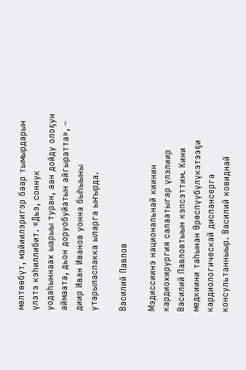мөлтөөбүт, мэйиилэригэр баар тымырдарын үлэтэ кэһиллибит. «Дьэ, соннук уодаһыннаах ыарыы туран, аан дойду олоҕун аймаата, дьон доруобуйатын айгыратта», – диир Иван Иванов уонна быһыыны утарыласпакка ыларга ыҥырда.

Василий Павлов

Мэдиссиинэ национальнай киинин кардиохирургия салаатыгар үлэлиир Василий Павловтыын кэпсэттим. Кини медкиини таһынан Өрөспүүбүлүкэтээҕи кардиологическай диспансерга консультанныыр. Василий ковиднай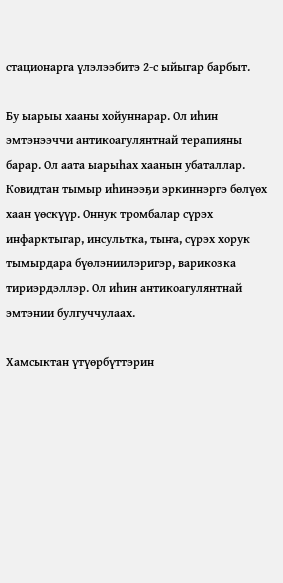стационарга үлэлээбитэ 2-с ыйыгар барбыт.

Бу ыарыы хааны хойуннарар. Ол иһин эмтэнээччи антикоагулянтнай терапияны барар. Ол аата ыарыһах хаанын убаталлар. Ковидтан тымыр иһинээҕи эркиннэргэ бөлүөх хаан үөскүүр. Оннук тромбалар сүрэх инфарктыгар, инсультка, тыҥа, сүрэх хорук тымырдара бүөлэниилэригэр, варикозка тириэрдэллэр. Ол иһин антикоагулянтнай эмтэнии булгуччулаах.

Хамсыктан үтүөрбүттэрин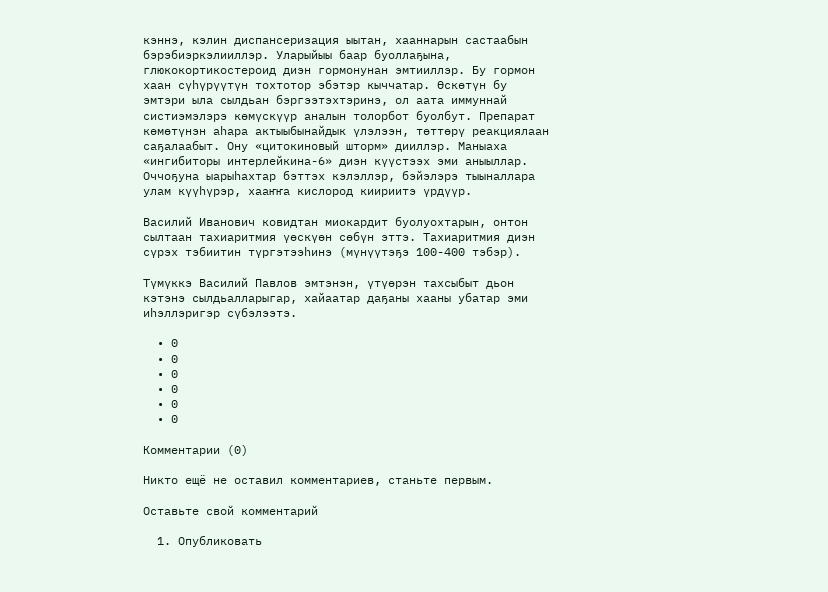кэннэ, кэлин диспансеризация ыытан, хааннарын састаабын бэрэбиэркэлииллэр. Уларыйыы баар буоллаҕына, глюкокортикостероид диэн гормонунан эмтииллэр. Бу гормон хаан сүһүрүүтүн тохтотор эбэтэр кыччатар. Өскөтүн бу эмтэри ыла сылдьан бэргээтэхтэринэ, ол аата иммуннай систиэмэлэрэ көмүскүүр аналын толорбот буолбут. Препарат көмөтүнэн аһара актыыбынайдык үлэлээн, төттөрү реакциялаан саҕалаабыт. Ону «цитокиновый шторм» дииллэр. Маныаха «ингибиторы интерлейкина-6» диэн күүстээх эми аныыллар. Оччоҕуна ыарыһахтар бэттэх кэлэллэр, бэйэлэрэ тыыналлара улам күүһүрэр, хааҥҥа кислород киириитэ үрдүүр.

Василий Иванович ковидтан миокардит буолуохтарын, онтон сылтаан тахиаритмия үөскүөн сөбүн эттэ. Тахиаритмия диэн сүрэх тэбиитин түргэтээһинэ (мүнүүтэҕэ 100-400 тэбэр).

Түмүккэ Василий Павлов эмтэнэн, үтүөрэн тахсыбыт дьон кэтэнэ сылдьалларыгар, хайаатар даҕаны хааны убатар эми иһэллэригэр сүбэлээтэ.

  • 0
  • 0
  • 0
  • 0
  • 0
  • 0

Комментарии (0)

Никто ещё не оставил комментариев, станьте первым.

Оставьте свой комментарий

  1. Опубликовать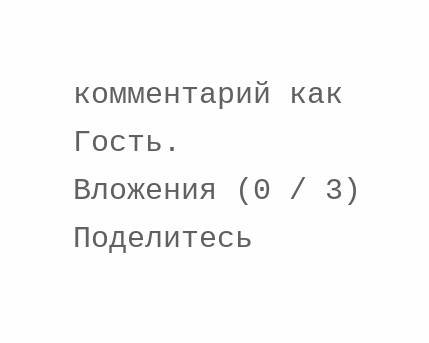комментарий как Гость.
Вложения (0 / 3)
Поделитесь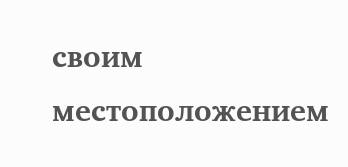своим местоположением